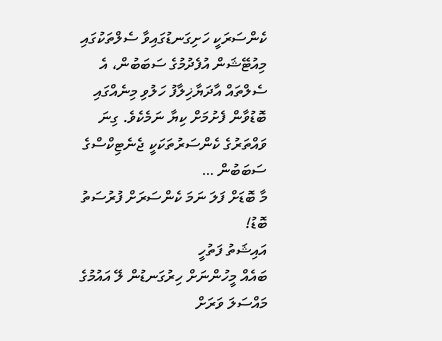ކެންސަރަކީ ހަށިގަނޑުގައިވާ ސެލްތަކުގައި މިއުޓޭޝަން އުފެދުމުގެ ސަބަބުން، އެ ސެލްތައް އާދަޔާޚިލާފު ހަލުވި މިނެއްގައި ބޮޑުވާން ފެށުމަށް ކިޔާ ނަމެކެވެ. ގިނަ ވައްތަރުގެ ކެންސަރުތަކަކީ ޖެނެޓިކްސްގެ ސަބަބުން …
މާ ބޮޑަށް ފަލަ ނަމަ ކެންސަރަށް ފުރުސަތު ބޮޑު!
އައިޝަތު ފަތުހީ
ބައެއް މީހުންނަށް ހިރުގަނޑުން ލޭ އައުމުގެ މައްސަލަ ވަރަށް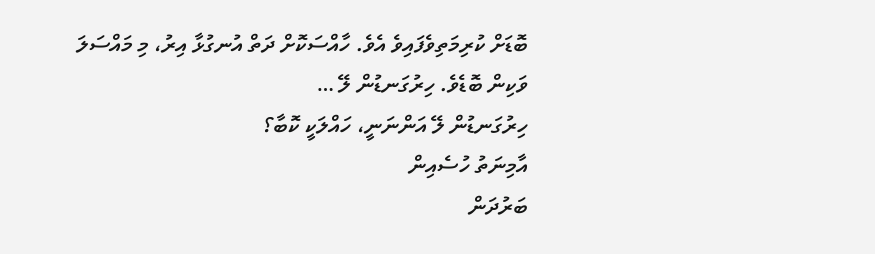ބޮޑަށް ކުރިމަތިވެފައިވެ އެވެ. ހާއްސަކޮށް ދަތް އުނގުޅާ އިރު، މި މައްސަލަ ވަކިން ބޮޑެވެ. ހިރުގަނޑުން ލޭ …
ހިރުގަނޑުން ލޭ އަންނަނީ، ހައްލަކީ ކޮބާ؟
އާމިނަތު ހުސެއިން
ބަރުދަން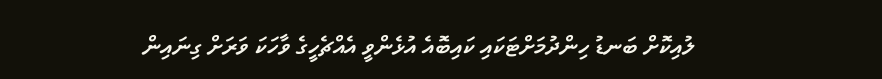ލުއިކޮށް ބަނޑު ހިންދުމަށްޓަކައި ކައިބޮއެ އުޅެންވީ އެއްޗެހީގެ ވާހަކަ ވަރަށް ގިނައިން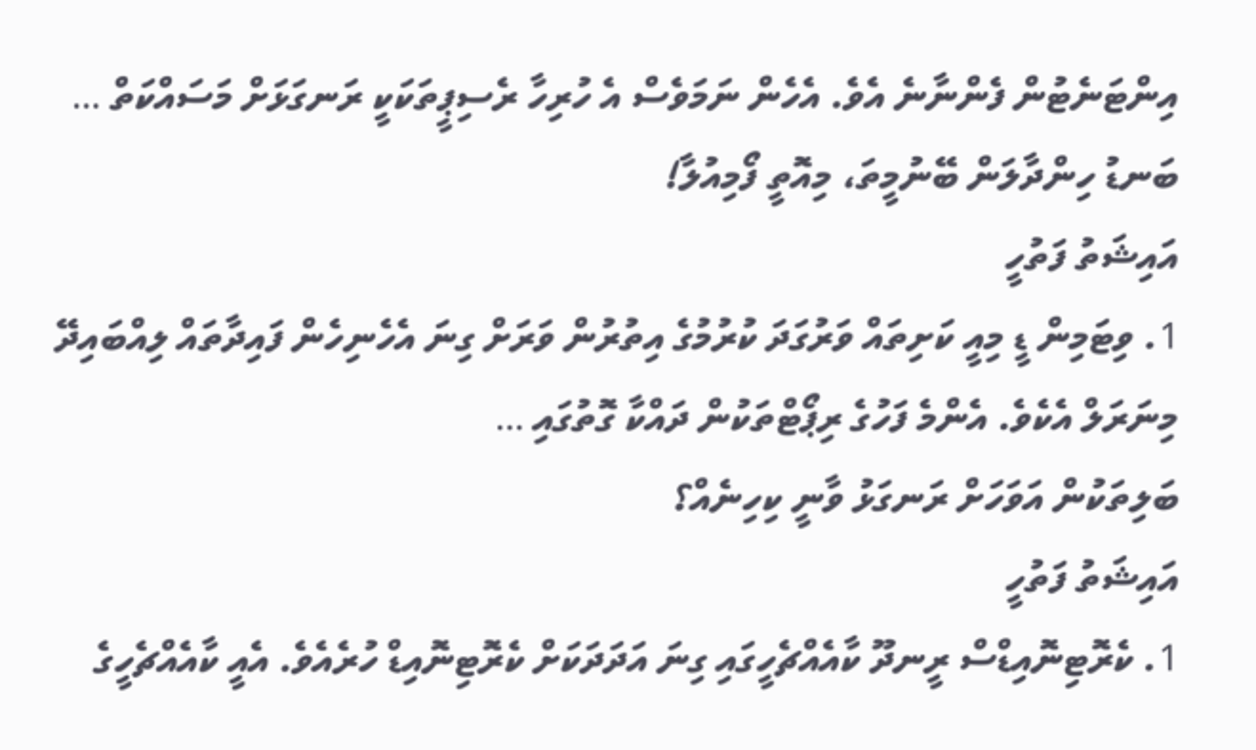އިންޓަނެޓުން ފެންނާނެ އެވެ. އެހެން ނަމަވެސް އެ ހުރިހާ ރެސިޕީތަކަކީ ރަނގަޅަށް މަސައްކަތް …
ބަނޑު ހިންދާލަން ބޭނުމީތަ، މިއޮތީ ފޯމިއުލާ!
އައިޝަތު ފަތުހީ
1. ވިޓަމިން ޑީ މިއީ ކަށިތައް ވަރުގަދަ ކުރުމުގެ އިތުރުން ވަރަށް ގިނަ އެހެނިހެން ފައިދާތައް ލިއްބައިދޭ މިނަރަލް އެކެވެ. އެންމެ ފަހުގެ ރިޕޯޓްތަކުން ދައްކާ ގޮތުގައި …
ބަލިތަކުން އަވަހަށް ރަނގަޅު ވާނީ ކިހިނެއް؟
އައިޝަތު ފަތުހީ
1. ކެރޮޓިނޮއިޑްސް ރީނދޫ ކާއެއްޗެހީގައި ގިނަ އަދަދަކަށް ކެރޮޓިނޮއިޑް ހުރެއެވެ. އެއީ ކާއެއްޗެހީގެ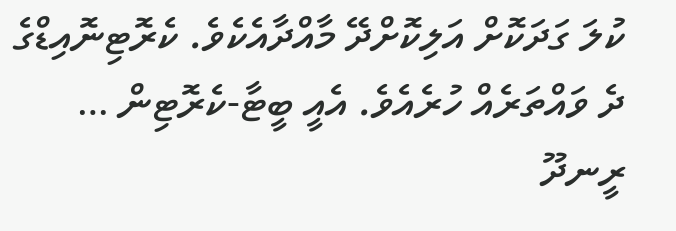ކުލަ ގަދަކޮށް އަލިކޮށްދޭ މާއްދާއެކެވެ. ކެރޮޓިނޮއިޑްގެ ދެ ވައްތަރެއް ހުރެއެވެ. އެއީ ބީޓާ-ކެރޮޓިން …
ރީނދޫ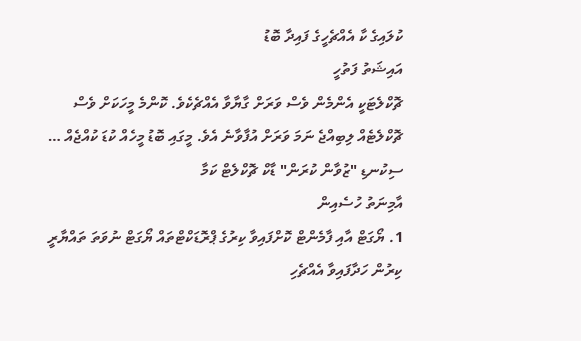ކުލައިގެ ކާ އެއްޗެހީގެ ފައިދާ ބޮޑު
އައިޝަތު ފަތުހީ
ޗޮކްލެޓަކީ އެންމެން ވެސް ވަރަށް ގާޔާވާ އެއްޗެކެވެ. ކޮންމެ މީހަކަށް ވެސް ޗޮކްލެޓެއް ލިބިއްޖެ ނަމަ ވަރަށް އުފާވާނެ އެވެ. މީގައި ބޮޑު މީހެއް ކުޑަ ކުއްޖެއް …
ސިކުނޑި "ޒުވާން ކުރަން" ޑާކް ޗޮކްލެޓް ކަމާ
އާމިނަތު ހުސެއިން
1. ޔޯގަޓް އާއި ފާމެންޓް ކޮށްފައިވާ ކިރުގެ ޕްރޮޑަކްޓްތައް ޔޯގަޓް ނުވަތަ ތައްޔާރީ ކިރުން ހަދާފައިވާ އެއްޗެހި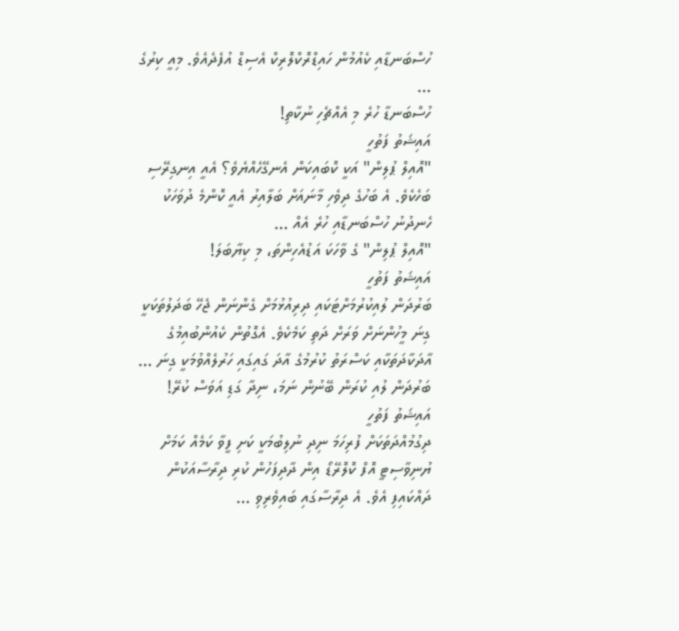ހުސްބަނޑާއި ކެއުމުން ހައިޑްރޮކްލޮރިކް އެސިޑް އުފެދެއެވެ. މިއީ ކިރުގެ …
ހުސްބަނޑާ ހުރެ މި އެއްޗެހި ނުކާތި!
އައިޝަތު ފަތުހީ
"އޮއިލް ޕުލިން" އަކީ ކޮބައިކަން އެނގޭހެއްޔެވެ؟ އެއީ އިނގިރޭސި ބަހެކެވެ. އެ ބަހުގެ ދިވެހި މާނައަށް ބަލާއިރު އެއީ ކޮންމެ ދުވަހަކު ހެނދުނު ހުސްބަނޑާއި ހުރެ އެއް …
"އޮއިލް ޕުލިން" ގެ ވާހަކަ އަޑުއެހިންތަ، މި ކިޔާބަލަ!
އައިޝަތު ފަތުހީ
ބަރުދަން ލުއިކުރުމަށްޓަކައި ދިރިއުޅުމަށް ގެންނަން ޖެހޭ ބަދަލުތަކަކީ ގިނަ މީހުންނަށް ވަރަށް ދަތި ކަމެކެވެ. އެގޮތުން ކެއުންބުއިމުގެ އާދަކާދަތަކާއި ކަސްރަތު ކުރުމުގެ އާދަ ގައިގައި ހަރުލެއްވުމަކީ ގިނަ …
ބަރުދަން ލުއި ކުރަން ބޭނުން ނަމަ، ނިދާ ގަޑި އަވަސް ކުރޭ!
އައިޝަތު ފަތުހީ
ދިގުމުއްދަތަކަށް ފުރިހަމަ ނިދި ނުލިބުމަކީ ކަށި ފީވާ ކަމެއް ކަމަށް ޔުނިވާސިޓީ އޮފް ކޮލޮރޭޑޯ އިން ދާދިފަހުން ކުރި ދިރާސާއަކުން ދައްކައިފި އެވެ. އެ ދިރާސާގައި ބައިވެރިވި …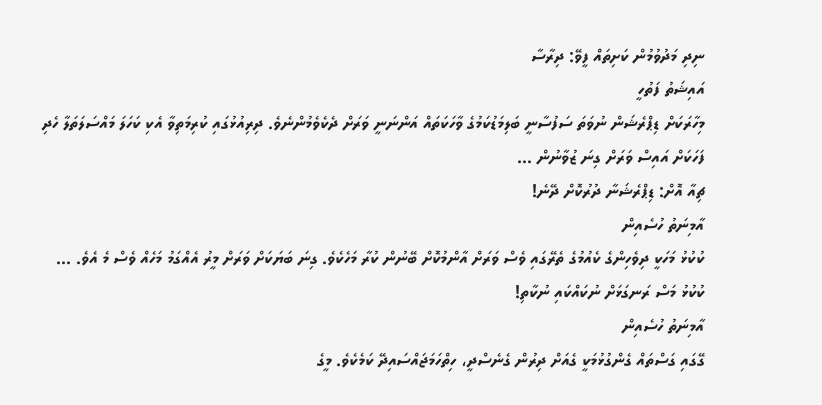ނިދި މަދުވުމުން ކަށިތައް ފީވޭ: ދިރާސާ
އައިޝަތު ފަތުހީ
މިހާރަކަށް ޑިޕްރެޝަން ނުވަތަ ސަފުސާނީ ބަލިމަޑުކަމުގެ ވާހަކަތައް އަންނަނީ ވަރަށް ދެކެވެމުންނެވެ. ދިރިއުޅުގައި ކުރިމަތިވާ އެކި ކަހަލަ މައްސަލަތަލާ ހެދި ފަހަކަށް އައިސް ވަރަށް ގިނަ ޒުވާނުން …
ޗިއާ އޮށް: ޑިޕްރެޝަނާ ދުރުކޮށް ދޭނެ!
އާމިނަތު ހުސެއިން
ކުކުޅު މަހަކީ ދިވެހިންގެ ކެއުމުގެ ތެރޭގައި ވެސް ވަރަށް އާންމުކޮށް ބޭނުން ކުރާ މަހެކެވެ. ގިނަ ބަޔަކަށް ވަރަށް މީރު އެއްގަމު މަހެއް ވެސް މެ އެވެ. …
ކުކުޅު މަސް ރަނގަޅަށް ނުކައްކައި ނުކާތި!
އާމިނަތު ހުސެއިން
ގޭގައި ގަސްތައް ގެންގުޅުމަކީ ގެއަށް ދިރުން ގެނެސްދީ، ހިތްހަމަޖައްސައިދޭ ކަމެކެވެ. މީގެ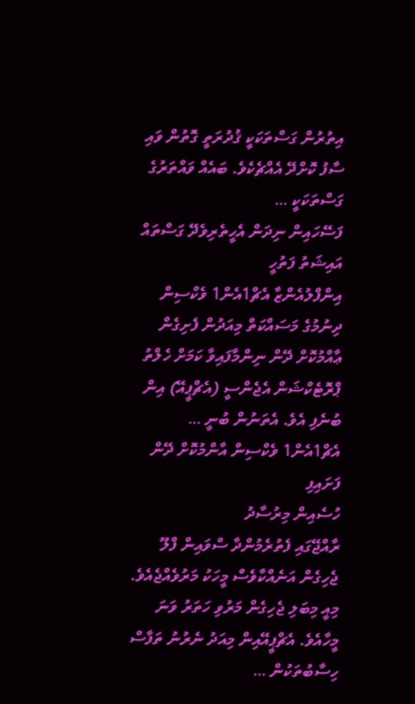އިތުރުން ގަސްތަކަކީ ޤުދުރަތީ ގޮތުން ވައި ސާފު ކޮށްދޭ އެއްޗެކެވެ. ބައެއް ވައްތަރުގެ ގަސްތަކަކީ …
ފަސޭހައިން ނިދަން އެހީތެރިވެދޭ ގަސްތައް
އައިޝަތު ފަތުހީ
އިންފްލުއެންޒާ އެޗް1އެން1 ވެކްސިން ދިނުމުގެ މަސައްކަތް މިއަދުން ފެށިގެން ޢާއްމުކޮށް ދޭން ނިންމާފައިވާ ކަމަށް ހެލްތު ޕްރޮޓެކްޝަން އެޖެންސީ (އެޗްޕީއޭ) އިން ބުނެފި އެވެ. އެތަނުން ބުނީ …
އެޗް1އެން1 ވެކްސިން އާންމުކޮށް ދޭން ފަށައިފި
ހުސެއިން މިރުސާދު
ރާއްޖޭގައި ފެތުރެމުންދާ ސްވައިން ފްލޫ ޖެހިގެން އަނެއްކާވެސް މީހަކު މަރުވެއްޖެއެވެ. މިއީ މިބަލި ޖެހިގެން މަރުވި ހަތަރު ވަނަ މީހާއެވެ. އެޗްޕީއޭއިން މިއަދު ނެރުނު ތަފާސް ހިސާބުތަކުން …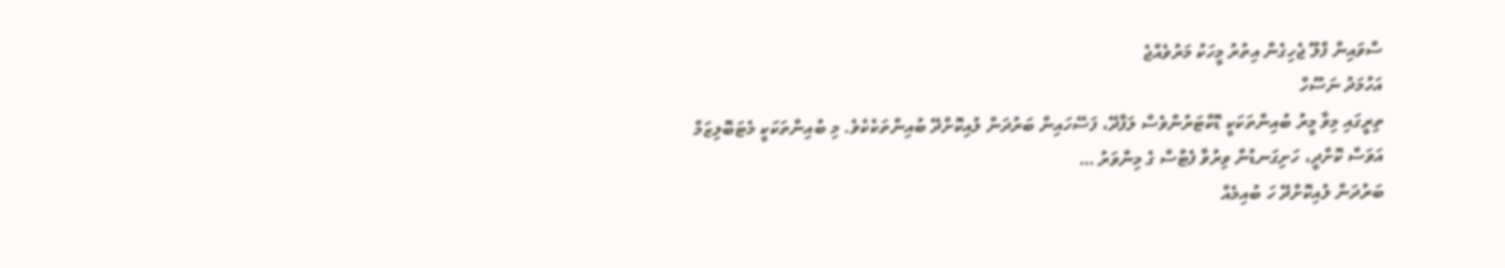ސްވައިން ފްލޫ ޖެހިގެން އިތުރު މީހަކު މަރުވެއްޖެ
އަހުމަދު ނަސޫހް
ތިރީގައި މިވާ މީރު ބުއިންތަކަކީ ޑޮކްޓަރުންވެސް ލަފާދޭ، ފަސޭހައިން ބަރުދަން ލުއިކޮށްދޭ ބުއިންތަކެކެވެ. މި ބުއިންތަކަކީ މެޓަބޮލިޒަމް އަވަސް ކޮށްދީ، ހަށިގަނޑުން ވިރުވާ ފެޓްސް ގެ މިންވަރު …
ބަރުދަން ލުއިކޮށްދޭ ހަ ބުއިމެއް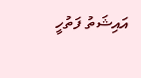އައިޝަތު ފަތުހީ